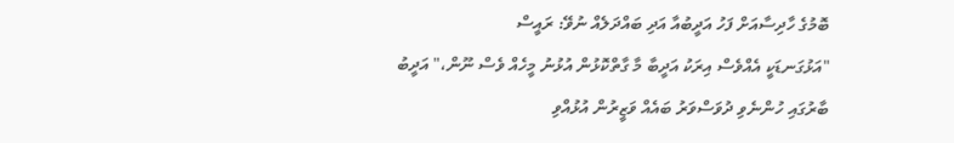ބޮމުގެ ހާދިސާއަށް ފަހު އަދީބުއާ އަދި ބައްދަލެއް ނުވޭ: ރައީސް
"އަޅުގަނޑަކީ އެއްވެސް އިރަކު އަދީބާ މާ ގާތްކޮޅުން އުޅުނު މީހެއް ވެސް ނޫން،" އަދީބު ބާރުގައި ހުންނެވި ދުވަސްވަރު ބައެއް ވަޒީރުން އުޅުއްވި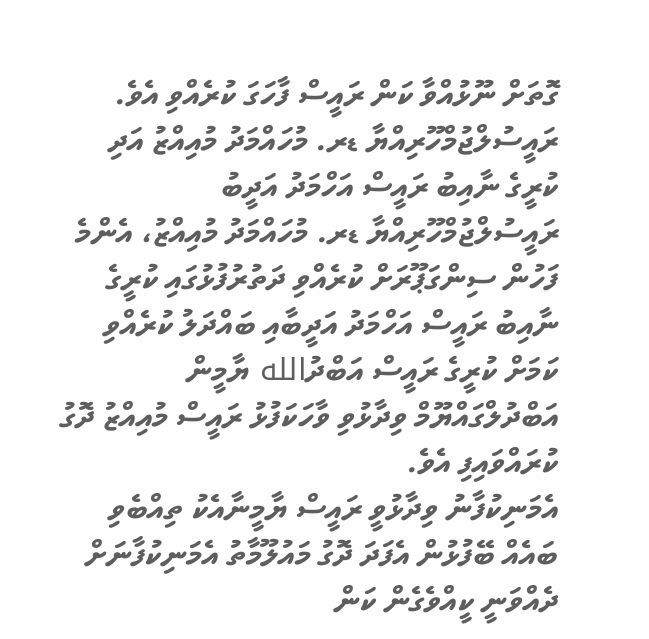ގޮތަށް ނޫޅުއްވާ ކަން ރައީސް ފާހަގަ ކުރެއްވި އެވެ.
ރައީސުލްޖުމްހޫރިއްޔާ ޑރ. މުހައްމަދު މުއިއްޒު އަދި ކުރީގެ ނާއިބު ރައީސް އަހްމަދު އަދީބު
ރައީސުލްޖުމްހޫރިއްޔާ ޑރ. މުހައްމަދު މުއިއްޒު، އެންމެ ފަހުން ސިންގަޕޫރަށް ކުރެއްވި ދަތުރުފުޅުގައި ކުރީގެ ނާއިބު ރައީސް އަހްމަދު އަދީބާއި ބައްދަލު ކުރެއްވި ކަމަށް ކުރީގެ ރައީސް އަބްދުالله ޔާމީން އަބްދުލްގައްޔޫމް ވިދާޅުވި ވާހަކަފުޅު ރައީސް މުއިއްޒު ދޮގު ކުރައްވައިފި އެވެ.
އެމަނިކުފާނު ވިދާޅުވީ ރައީސް ޔާމީނާއެކު ތިއްބެވި ބައެއް ބޭފުޅުން އެފަދަ ދޮގު މައުލޫމާތު އެމަނިކުފާނަށް ދެއްވަނީ ކީއްވެގެން ކަން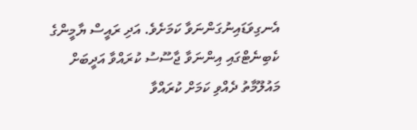އެނގިވަޑައިނުގަންނަވާ ކަމަށެވެ. އަދި ރައީސް ޔާމީންގެ ކެބިނެޓްގައި އިންނަވާ ޖާސޫސު ކުރައްވާ އަދީބަށް މައުލޫމާތު ދެއްވި ކަމަށް ކުރައްވާ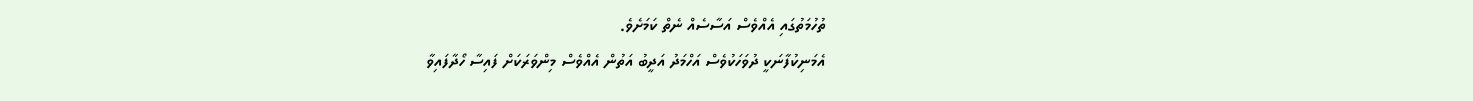ތުހުމަތުގައި އެއްވެސް އަސާސެއް ނެތް ކަމަށެވެ.
އެމަނިކުފާނަކީ ދުވަހަކުވެސް އަހްމަދު އަދީބު އަތުން އެއްވެސް މިންވަރަކަށް ފައިސާ ހޯދާފައިވާ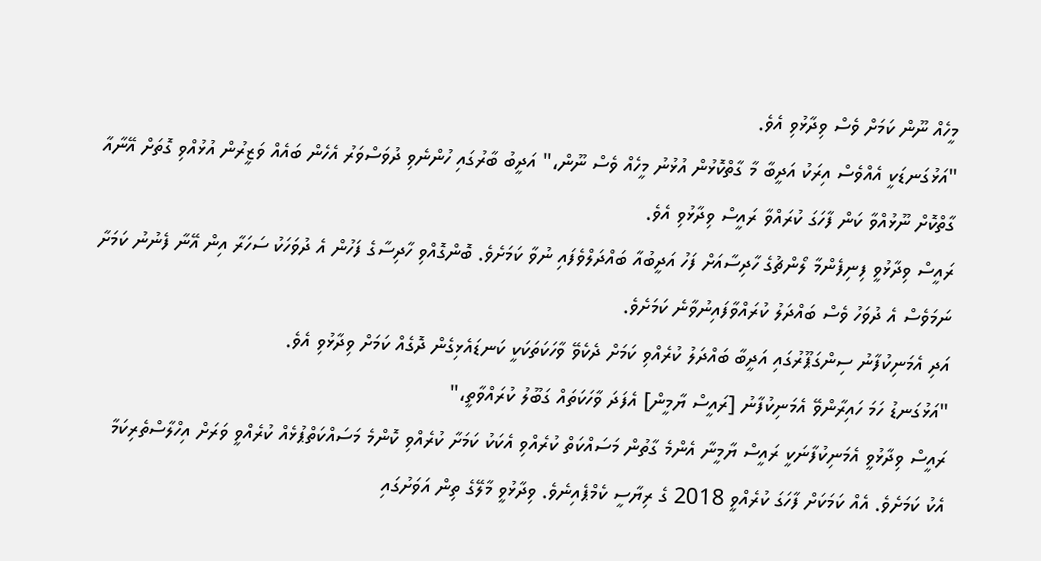މީހެއް ނޫން ކަމަށް ވެސް ވިދާޅުވި އެވެ.
"އަޅުގަނޑަކީ އެއްވެސް އިރަކު އަދީބާ މާ ގާތްކޮޅުން އުޅުނު މީހެއް ވެސް ނޫން،" އަދީބު ބާރުގައި ހުންނެވި ދުވަސްވަރު އެހެން ބައެއް ވަޒީރުން އުޅުއްވި ގޮތަށް އޭނާއާ ގާތްކޮށް ނޫޅުއްވާ ކަން ފާހަގަ ކުރައްވާ ރައީސް ވިދާޅުވި އެވެ.
ރައީސް ވިދާޅުވީ ފިނިފެންމާ ލޯންޗުގެ ހާދިސާއަށް ފަހު އަދީބުއާ ބައްދަލްވެފައި ނުވާ ކަމަށެވެ. ބޮންގޮއްވި ހާދިސާގެ ފަހުން އެ ދުވަހަކު ސަހަރާ އިން އޭނާ ފެނުނު ކަމަށާ ނަމަވެސް އެ ދުވަހު ވެސް ބައްދަލު ކުރައްވާފައިނުވާނެ ކަމަށެވެ.
އަދި އެމަނިކުފާނު ސިންގަޕޫރުގައި އަދީބާ ބައްދަލު ކުރެއްވި ކަމަށް ދެކެވޭ ވާހަކަތަކަކީ ކަނޑައެޅިގެން ދޮގެއް ކަމަށް ވިދާޅުވި އެވެ.
"އަޅުގަނޑު ހަމަ ހައިރާންވޭ އެމަނިކުފާނު [ރައީސް ޔާމީން] އެފަދަ ވާހަކަތައް ގަބޫލު ކުރައްވާތީ،"
ރައީސް ވިދާޅުވީ އެމަނިކުފާނަކީ ރައީސް ޔާމީނާ އެންމެ ގާތުން މަސައްކަތް ކުރެއްވި އެކަކު ކަމަށާ ކުރެއްވި ކޮންމެ މަސައްކަތްޕުޅެއް ކުރެއްވީ ވަރަށް އިހްލާސްތެރިކަމާ އެކު ކަމަށެވެ. އެއް ކަމަކަށް ފާހަގަ ކުރެއްވީ 2018 ގެ ރިޔާސީ ކެމްޕެއިނެވެ. ވިދާޅުވީ މާލޭގެ ތިން އަވަށުގައި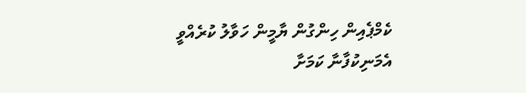ކެމްޕެއިން ހިންގުން ޔާމީން ހަވާލު ކުރެއްވީ އެމަނިކުފާނާ ކަމަށާ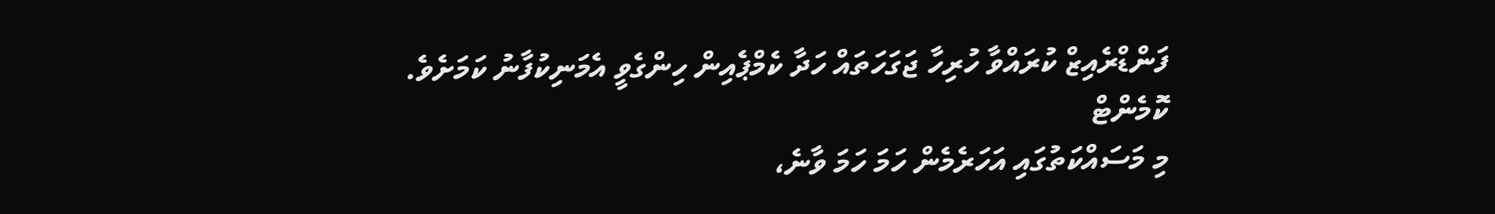ފަންޑްރެއިޒް ކުރައްވާ ހުރިހާ ޖަގަހަތައް ހަދާ ކެމްޕެއިން ހިންގެވީ އެމަނިކުފާނު ކަމަށެވެ.
ކޮމެންޓް
މި މަސައްކަތުގައި އަހަރެމެން ހަމަ ހަމަ ވާނެ،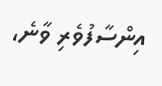އިންސާފުވެރި ވާނެ،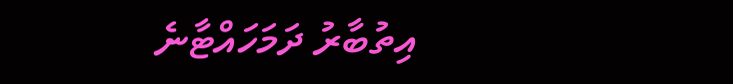އިތުބާރު ދަމަހައްޓާނެ